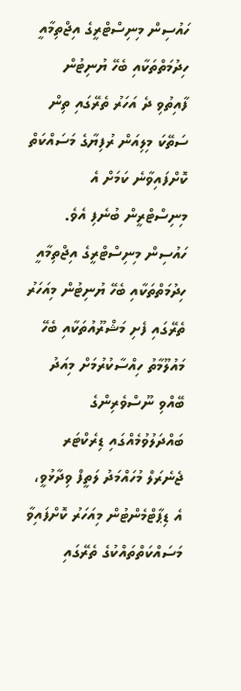ހައުސިން މިނިސްޓްރީގެ އިޖްތިމާއީ ހިދުމަތްތަކާއި ބެހޭ ޔުނިޓުން ފާއިތުވި ދެ އަހަރު ތެރޭގައި ތިން ސަތޭކަ މިލިއަން ރުފިޔާގެ މަސައްކަތް ކޮށްފައިވާނެ ކަމަށް އެ މިނިސްޓްރީން ބުނެފި އެވެ.
ހައުސިން މިނިސްޓްރީގެ އިޖްތިމާއީ ހިދުމަތްތަކާއި ބެހޭ ޔުނިޓުން މިއަހަރު ތެރޭގައި ފެށި މަޝްރޫއުތަކާއި ބެހޭ މައުލޫމާތު ހިއްސާކުރުމަށް މިއަދު ބޭއްވި ނޫސްވެރިންގެ ބައްދަލުވުމެއްގައި ޑިރެކްޓަރ ޖެނެރަލް މުހައްމަދު ލަތީފް ވިދާޅުވީ، އެ ޑިޕާޓްމެންޓުން މިއަހަރު ކޮށްފައިވާ މަސައްކަތްތައްކުގެ ތެރޭގައި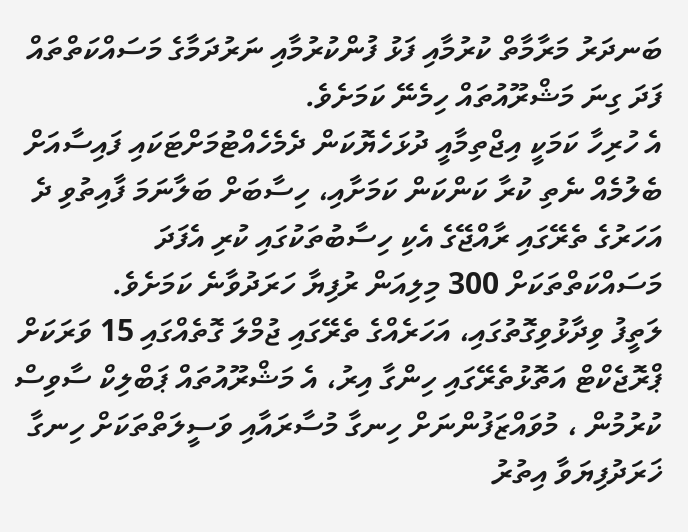ބަނދަރު މަރާމާތް ކުރުމާއި ފަޅު ފުންކުރުމާއި ނަރުދަމާގެ މަސައްކަތްތައް ފަދަ ގިނަ މަޝްރޫއުތައް ހިމެނޭ ކަމަށެވެ.
އެ ހުރިހާ ކަމަކީ އިޖްތިމާއީ ދުޅަހެޔޮކަން ދެމެހެއްޓުމަށްޓަކައި ފައިސާއަށް ބެލުމެއް ނެތި ކުރާ ކަންކަން ކަމަށާއި، ހިސާބަށް ބަލާނަމަ ފާއިތުވި ދެ އަހަރުގެ ތެރޭގައި ރާއްޖޭގެ އެކި ހިސާބުތަކުގައި ކުރި އެފަދަ މަސައްކަތްތަކަށް 300 މިލިއަން ރުފިޔާ ހަރަދުވާނެ ކަމަށެވެ.
ލަތީފު ވިދާޅުވިގޮތުގައި، އަހަރެއްގެ ތެރޭގައި ޖުމްލަ ގޮތެއްގައި 15 ވަރަކަށް ޕްރޮޖެކްޓް އަތޮޅުތެރޭގައި ހިންގާ އިރު، އެ މަޝްރޫއުތައް ޕަބްލިކް ސާވިސް ކުރުމުން ، މުވައްޒަފުންނަށް ހިނގާ މުސާރައާއި ވަސީލަތްތަކަށް ހިނގާ ޚަރަދުފިޔަވާ އިތުރު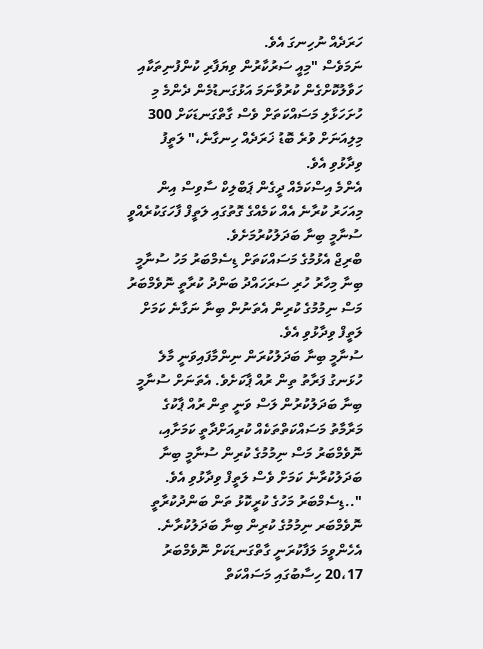ހަރަދެއް ނުހިނގަ އެވެ.
ނަމަވެސް "މިއީ ސަރުކާރުން ވިޔަފާރި ކުންފުނިތަކާއި ހަވާލުކޮށްގެން ކުރުވާނަމަ އަޅުގަނޑުމެން ދެންމެ މި ހުށަހަޅާލި މަސައްކަތަށް ވެސް ގާތްގަނޑަކަށް 300 މިލިއަނަށް ވުރެ ބޮޑު ޚަރަދެއް ހިނގާނެ،" ލަތީފު ވިދާޅުވި އެވެ.
އެންމެ އިސްކަމެއް ދީގެން ޕަބްލިކް ސާވިސް އިން މިއަހަރު ކުރާނެ އެއް ކަމެއްގެ ގޮތުގައި ލަތީފް ފާހަގަކުރެއްވީ ސުނާމީ ބިނާ ބަދަލުކުރުމަށެވެ.
ބްރިޖް އެޅުމުގެ މަސައްކަތަށް ޑިސެމްބަރު މަހު ސުނާމީ ބިނާ މިހާރު ހުރި ސަރަހައްދު ބަންދު ކުރާތީ ނޮވެމްބަރު މަސް ނިމުމުގެ ކުރިން އެތަނުން ބިނާ ނަގާނެ ކަމަށް ލަތީފް ވިދާޅުވި އެވެ.
ސުނާމީ ބިނާ ބަދަލުކުރަން ނިންމާފައިވަނީ މާލެ ހުޅަނގު ފަރާތު ތިން ރުއް ޕާކަށެވެ. އެތަނަށް ސުނާމީ ބިނާ ބަދަލުކުރުން ލަސް ވަނީ ތިން ރުއް ޕާކުގެ މަރާމާތު މަސައްކަތްތަކެއް ކުރިއަށްދާތީ ކަމަށާއި، ނޮވެމްބަރު މަސް ނިމުމުގެ ކުރިން ސުނާމީ ބިނާ ބަދަލުކުރާނެ ކަމަށް ވެސް ލަތީފް ވިދާޅުވި އެވެ.
"..ޑިސެމްބަރު މަހުގެ ކުރީކޮޅު ތަން ބަންދުކުރާތީ ނޮވެމްބަރ ނިމުމުގެ ކުރިން ބިނާ ބަދަލުކުރާނެ. އެހެންވީމަ ލަފާކުރަނީ ގާތްގަނޑަކަށް ނޮވެމްބަރު 20،17 ހިސާބުގައި މަސައްކަތް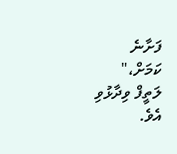ފަށާނެ ކަމަށް،" ލަތީފް ވިދާޅުވި އެވެ.